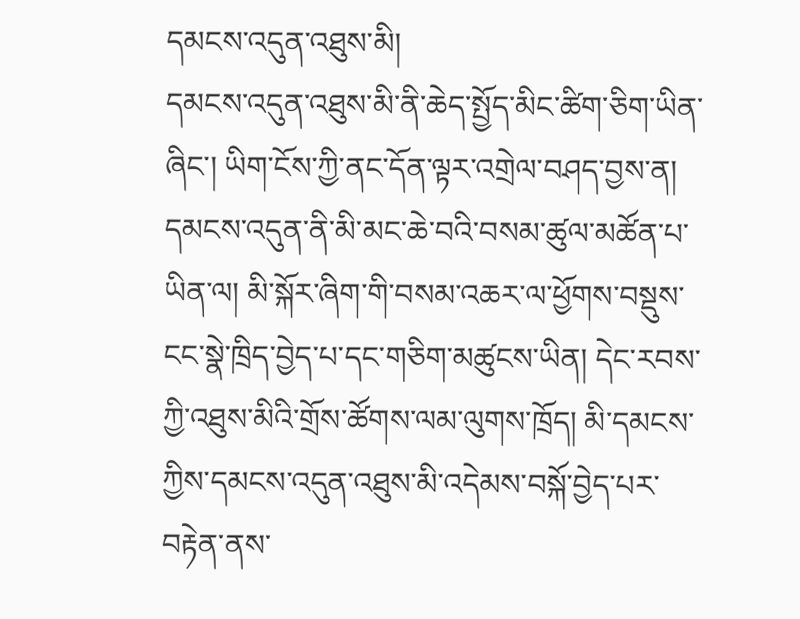དམངས་འདུན་འཐུས་མི།
དམངས་འདུན་འཐུས་མི་ནི་ཆེད་སྤྱོད་མིང་ཚིག་ཅིག་ཡིན་ཞིང་། ཡིག་ངོས་ཀྱི་ནང་དོན་ལྟར་འགྲེལ་བཤད་བྱས་ན། དམངས་འདུན་ནི་མི་མང་ཆེ་བའི་བསམ་ཚུལ་མཚོན་པ་ཡིན་ལ། མི་སྐོར་ཞིག་གི་བསམ་འཆར་ལ་ཕྱོགས་བསྡུས་ངང་སྣེ་ཁྲིད་བྱེད་པ་དང་གཅིག་མཚུངས་ཡིན། དེང་རབས་ཀྱི་འཐུས་མིའི་གྲོས་ཚོགས་ལམ་ལུགས་ཁྲོད། མི་དམངས་ཀྱིས་དམངས་འདུན་འཐུས་མི་འདེམས་བསྐོ་བྱེད་པར་བརྟེན་ནས་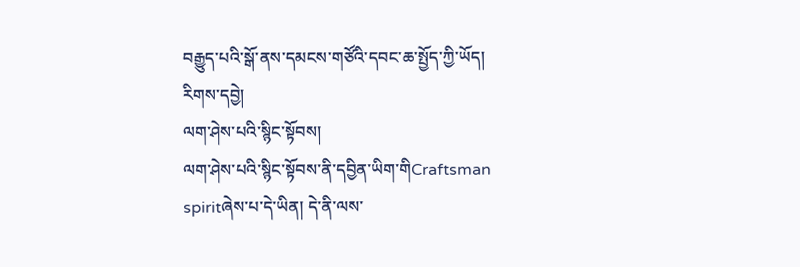བརྒྱུད་པའི་སྒོ་ནས་དམངས་གཙོའི་དབང་ཆ་སྤྱོད་ཀྱི་ཡོད།
རིགས་དབྱེ།
ལག་ཤེས་པའི་སྙིང་སྟོབས།
ལག་ཤེས་པའི་སྙིང་སྟོབས་ནི་དབྱིན་ཡིག་གིCraftsman spiritཞེས་པ་དེ་ཡིན། དེ་ནི་ལས་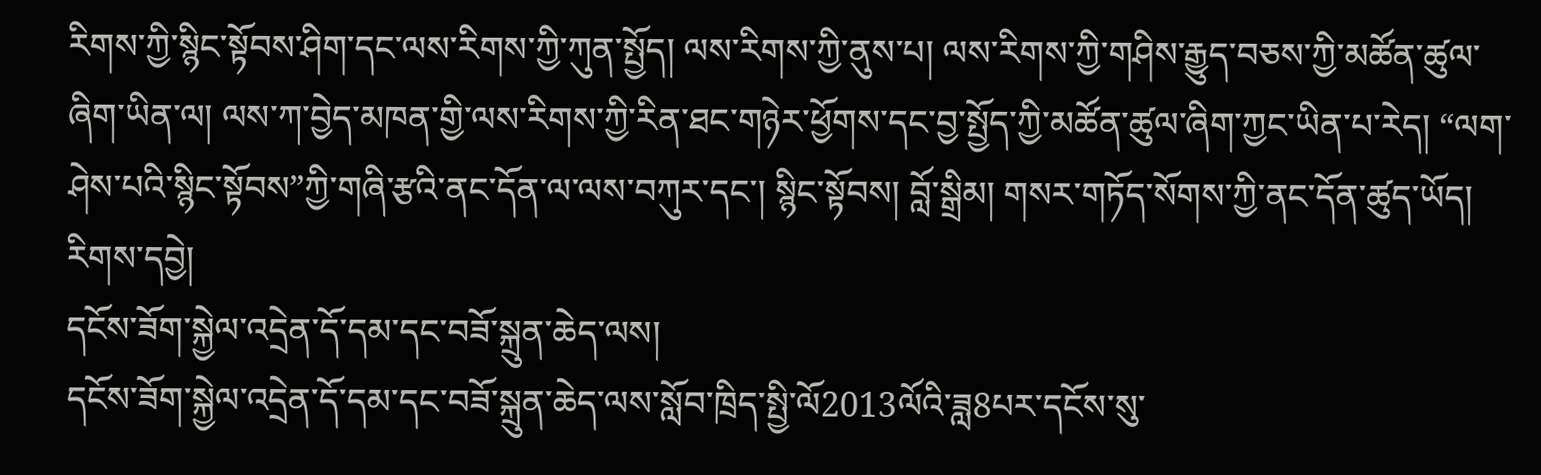རིགས་ཀྱི་སྙིང་སྟོབས་ཤིག་དང་ལས་རིགས་ཀྱི་ཀུན་སྤྱོད། ལས་རིགས་ཀྱི་ནུས་པ། ལས་རིགས་ཀྱི་གཤིས་རྒྱུད་བཅས་ཀྱི་མཚོན་ཚུལ་ཞིག་ཡིན་ལ། ལས་ཀ་བྱེད་མཁན་གྱི་ལས་རིགས་ཀྱི་རིན་ཐང་གཉེར་ཕྱོགས་དང་བྱ་སྤྱོད་ཀྱི་མཚོན་ཚུལ་ཞིག་ཀྱང་ཡིན་པ་རེད། “ལག་ཤེས་པའི་སྙིང་སྟོབས”ཀྱི་གཞི་རྩའི་ནང་དོན་ལ་ལས་བཀུར་དང་། སྙིང་སྟོབས། བློ་སྒྲིམ། གསར་གཏོད་སོགས་ཀྱི་ནང་དོན་ཚུད་ཡོད།
རིགས་དབྱེ།
དངོས་ཟོག་སྐྱེལ་འདྲེན་དོ་དམ་དང་བཟོ་སྐྲུན་ཆེད་ལས།
དངོས་ཟོག་སྐྱེལ་འདྲེན་དོ་དམ་དང་བཟོ་སྐྲུན་ཆེད་ལས་སློབ་ཁྲིད་སྤྱི་ལོ2013ལོའི་ཟླ8པར་དངོས་སུ་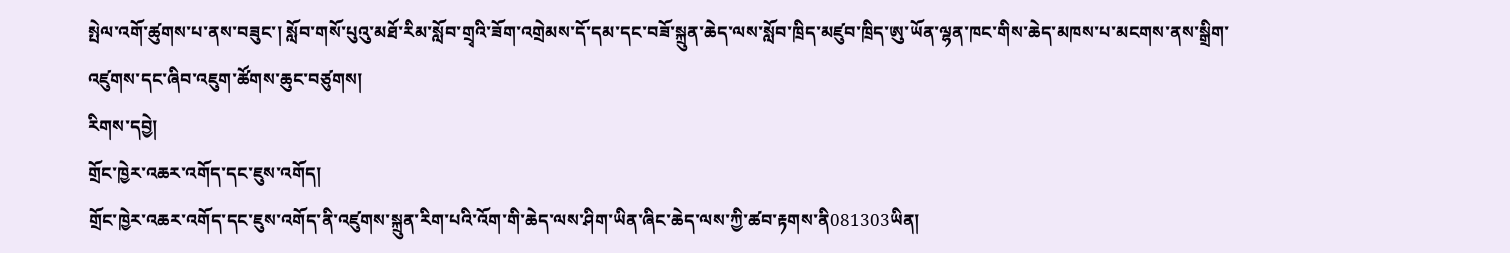སྤེལ་འགོ་ཚུགས་པ་ནས་བཟུང་། སློབ་གསོ་པུའུ་མཐོ་རིམ་སློབ་གྲྭའི་ཟོག་འགྲེམས་དོ་དམ་དང་བཟོ་སྐྲུན་ཆེད་ལས་སློབ་ཁྲིད་མཛུབ་ཁྲིད་ཨུ་ཡོན་ལྷན་ཁང་གིས་ཆེད་མཁས་པ་མངགས་ནས་སྒྲིག་འཛུགས་དང་ཞིབ་འཇུག་ཚོགས་ཆུང་བཙུགས།
རིགས་དབྱེ།
གྲོང་ཁྱེར་འཆར་འགོད་དང་ཇུས་འགོད།
གྲོང་ཁྱེར་འཆར་འགོད་དང་ཇུས་འགོད་ནི་འཛུགས་སྐྲུན་རིག་པའི་འོག་གི་ཆེད་ལས་ཤིག་ཡིན་ཞིང་ཆེད་ལས་ཀྱི་ཚབ་རྟགས་ནི081303ཡིན།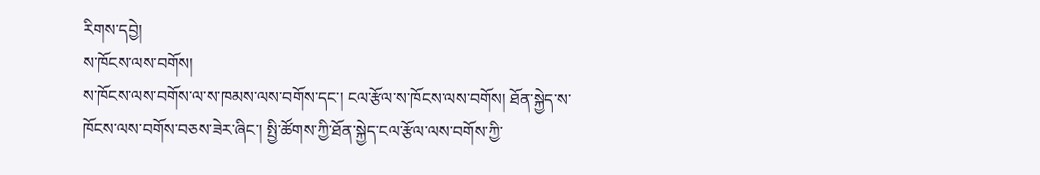རིགས་དབྱེ།
ས་ཁོངས་ལས་བགོས།
ས་ཁོངས་ལས་བགོས་ལ་ས་ཁམས་ལས་བགོས་དང་། ངལ་རྩོལ་ས་ཁོངས་ལས་བགོས། ཐོན་སྐྱེད་ས་ཁོངས་ལས་བགོས་བཅས་ཟེར་ཞིང་། སྤྱི་ཚོགས་ཀྱི་ཐོན་སྐྱེད་ངལ་རྩོལ་ལས་བགོས་ཀྱི་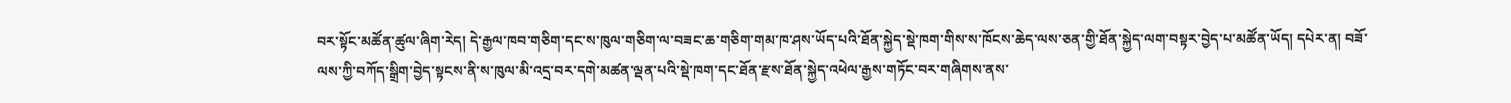བར་སྟོང་མཚོན་ཚུལ་ཞིག་རེད། དེ་རྒྱལ་ཁབ་གཅིག་དང་ས་ཁུལ་གཅིག་ལ་བཟང་ཆ་གཅིག་གམ་ཁ་ཤས་ཡོད་པའི་ཐོན་སྐྱེད་སྡེ་ཁག་གིས་ས་ཁོངས་ཆེད་ལས་ཅན་གྱི་ཐོན་སྐྱེད་ལག་བསྟར་བྱེད་པ་མཚོན་ཡོད། དཔེར་ན། བཟོ་ལས་ཀྱི་བཀོད་སྒྲིག་བྱེད་སྟངས་ནི་ས་ཁུལ་མི་འདྲ་བར་དགེ་མཚན་ལྡན་པའི་སྡེ་ཁག་དང་ཐོན་རྫས་ཐོན་སྐྱེད་འཕེལ་རྒྱས་གཏོང་བར་གཞིགས་ནས་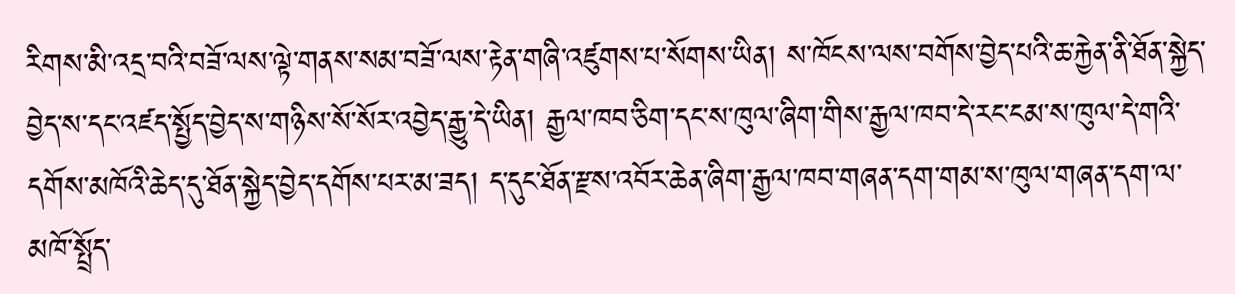རིགས་མི་འདྲ་བའི་བཟོ་ལས་ལྟེ་གནས་སམ་བཟོ་ལས་རྟེན་གཞི་འཛུགས་པ་སོགས་ཡིན། ས་ཁོངས་ལས་བགོས་བྱེད་པའི་ཆ་རྐྱེན་ནི་ཐོན་སྐྱེད་བྱེད་ས་དང་འཛད་སྤྱོད་བྱེད་ས་གཉིས་སོ་སོར་འབྱེད་རྒྱུ་དེ་ཡིན། རྒྱལ་ཁབ་ཅིག་དང་ས་ཁུལ་ཞིག་གིས་རྒྱལ་ཁབ་དེ་རང་ངམ་ས་ཁུལ་དེ་གའི་དགོས་མཁོའི་ཆེད་དུ་ཐོན་སྐྱེད་བྱེད་དགོས་པར་མ་ཟད། ད་དུང་ཐོན་རྫས་འབོར་ཆེན་ཞིག་རྒྱལ་ཁབ་གཞན་དག་གམ་ས་ཁུལ་གཞན་དག་ལ་མཁོ་སྤྲོད་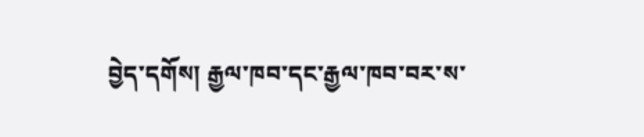བྱེད་དགོས། རྒྱལ་ཁབ་དང་རྒྱལ་ཁབ་བར་ས་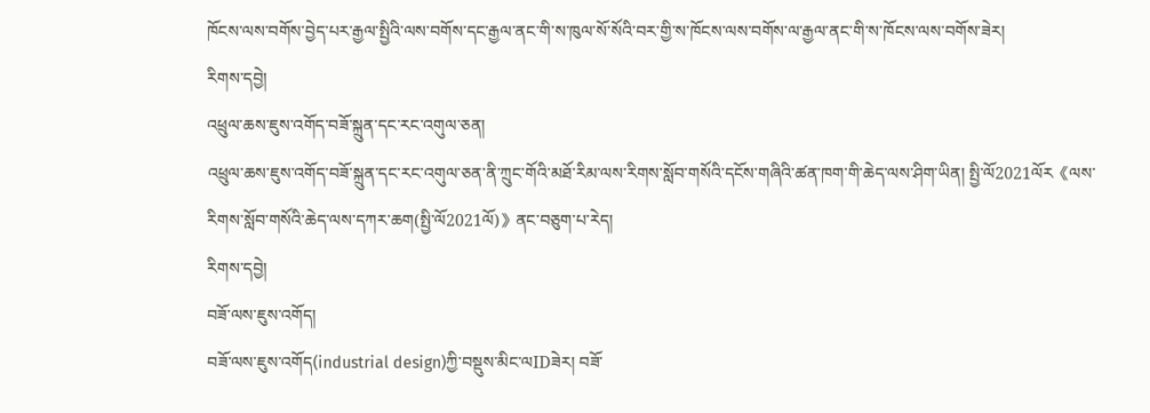ཁོངས་ལས་བགོས་བྱེད་པར་རྒྱལ་སྤྱིའི་ལས་བགོས་དང་རྒྱལ་ནང་གི་ས་ཁུལ་སོ་སོའི་བར་གྱི་ས་ཁོངས་ལས་བགོས་ལ་རྒྱལ་ནང་གི་ས་ཁོངས་ལས་བགོས་ཟེར།
རིགས་དབྱེ།
འཕྲུལ་ཆས་ཇུས་འགོད་བཟོ་སྐྲུན་དང་རང་འགུལ་ཅན།
འཕྲུལ་ཆས་ཇུས་འགོད་བཟོ་སྐྲུན་དང་རང་འགུལ་ཅན་ནི་ཀྲུང་གོའི་མཐོ་རིམ་ལས་རིགས་སློབ་གསོའི་དངོས་གཞིའི་ཚན་ཁག་གི་ཆེད་ལས་ཤིག་ཡིན། སྤྱི་ལོ2021ལོར《ལས་རིགས་སློབ་གསོའི་ཆེད་ལས་དཀར་ཆག(སྤྱི་ལོ2021ལོ)》ནང་བཅུག་པ་རེད།
རིགས་དབྱེ།
བཟོ་ལས་ཇུས་འགོད།
བཟོ་ལས་ཇུས་འགོད(industrial design)ཀྱི་བསྡུས་མིང་ལIDཟེར། བཟོ་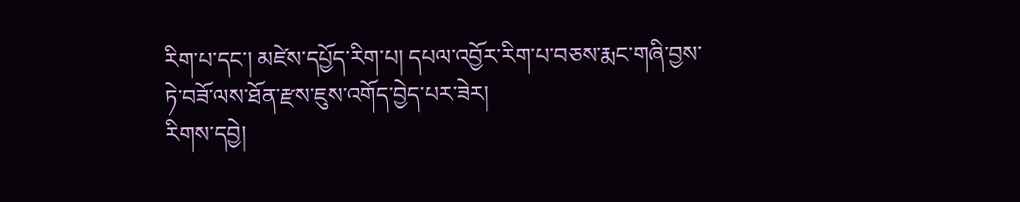རིག་པ་དང་། མཛེས་དཔྱོད་རིག་པ། དཔལ་འབྱོར་རིག་པ་བཅས་རྨང་གཞི་བྱས་ཏེ་བཟོ་ལས་ཐོན་རྫས་ཇུས་འགོད་བྱེད་པར་ཟེར།
རིགས་དབྱེ།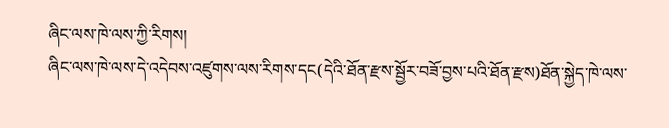ཞིང་ལས་ཁེ་ལས་ཀྱི་རིགས།
ཞིང་ལས་ཁེ་ལས་དེ་འདེབས་འཛུགས་ལས་རིགས་དང(དེའི་ཐོན་རྫས་སྦྱོར་བཟོ་བྱས་པའི་ཐོན་རྫས)ཐོན་སྐྱེད་ཁེ་ལས་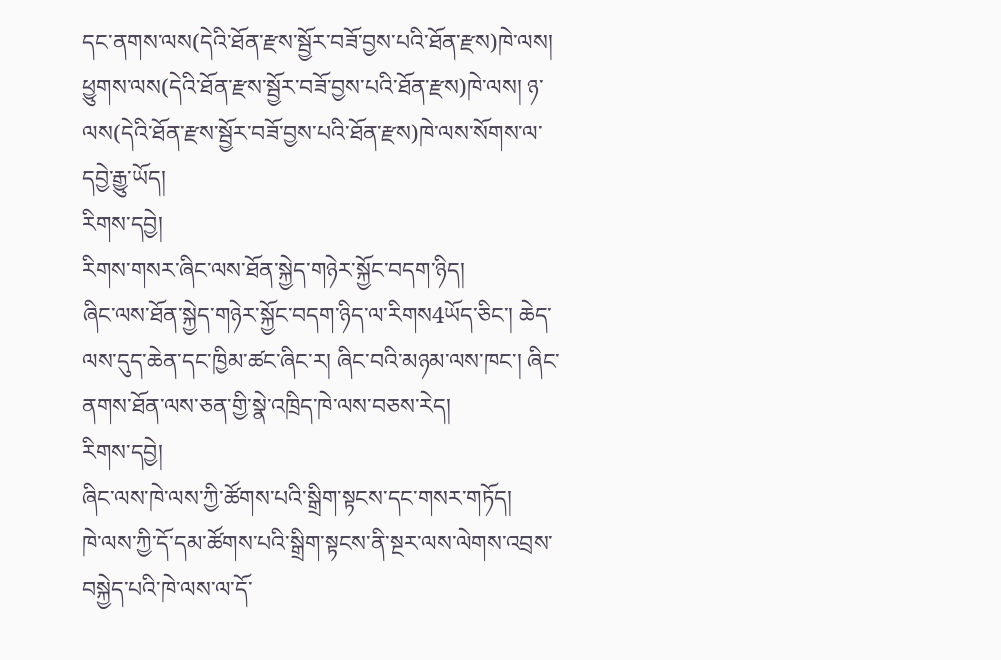དང་ནགས་ལས(དེའི་ཐོན་རྫས་སྦྱོར་བཟོ་བྱས་པའི་ཐོན་རྫས)ཁེ་ལས། ཕྱུགས་ལས(དེའི་ཐོན་རྫས་སྦྱོར་བཟོ་བྱས་པའི་ཐོན་རྫས)ཁེ་ལས། ཉ་ལས(དེའི་ཐོན་རྫས་སྦྱོར་བཟོ་བྱས་པའི་ཐོན་རྫས)ཁེ་ལས་སོགས་ལ་དབྱེ་རྒྱུ་ཡོད།
རིགས་དབྱེ།
རིགས་གསར་ཞིང་ལས་ཐོན་སྐྱེད་གཉེར་སྐྱོང་བདག་ཉིད།
ཞིང་ལས་ཐོན་སྐྱེད་གཉེར་སྐྱོང་བདག་ཉིད་ལ་རིགས4ཡོད་ཅིང་། ཆེད་ལས་དུད་ཆེན་དང་ཁྱིམ་ཚང་ཞིང་ར། ཞིང་བའི་མཉམ་ལས་ཁང་། ཞིང་ནགས་ཐོན་ལས་ཅན་གྱི་སྣེ་འཁྲིད་ཁེ་ལས་བཅས་རེད།
རིགས་དབྱེ།
ཞིང་ལས་ཁེ་ལས་ཀྱི་ཚོགས་པའི་སྒྲིག་སྟངས་དང་གསར་གཏོད།
ཁེ་ལས་ཀྱི་དོ་དམ་ཚོགས་པའི་སྒྲིག་སྟངས་ནི་སྔར་ལས་ལེགས་འབྲས་བསྐྱེད་པའི་ཁེ་ལས་ལ་དོ་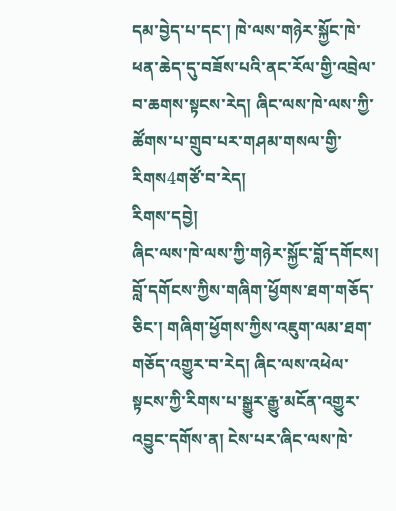དམ་བྱེད་པ་དང་། ཁེ་ལས་གཉེར་སྐྱོང་ཁེ་ཕན་ཆེད་དུ་བཟོས་པའི་ནང་རོལ་གྱི་འབྲེལ་བ་ཆགས་སྟངས་རེད། ཞིང་ལས་ཁེ་ལས་ཀྱི་ཚོགས་པ་གྲུབ་པར་གཤམ་གསལ་གྱི་རིགས4གཙོ་བ་རེད།
རིགས་དབྱེ།
ཞིང་ལས་ཁེ་ལས་ཀྱི་གཉེར་སྐྱོང་བློ་དགོངས།
བློ་དགོངས་ཀྱིས་གཞིག་ཕྱོགས་ཐག་གཅོད་ཅིང་། གཞིག་ཕྱོགས་ཀྱིས་འཇུག་ལམ་ཐག་གཅོད་འགྱུར་བ་རེད། ཞིང་ལས་འཕེལ་སྟངས་ཀྱི་རིགས་པ་སྒྱུར་རྒྱུ་མངོན་འགྱུར་འབྱུང་དགོས་ན། ངེས་པར་ཞིང་ལས་ཁེ་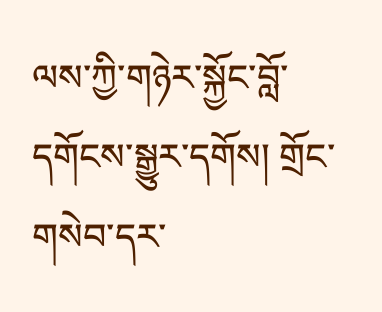ལས་ཀྱི་གཉེར་སྐྱོང་བློ་དགོངས་སྒྱུར་དགོས། གྲོང་གསེབ་དར་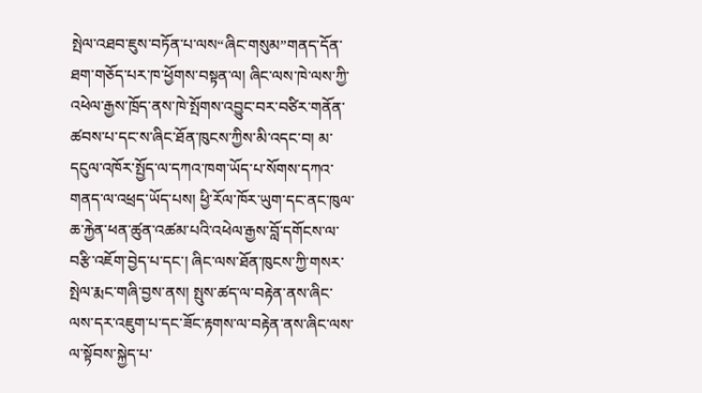སྤེལ་འཐབ་ཇུས་བཏོན་པ་ལས“ཞིང་གསུམ”གནད་དོན་ཐག་གཅོད་པར་ཁ་ཕྱོགས་བསྟན་ལ། ཞིང་ལས་ཁེ་ལས་ཀྱི་འཕེལ་རྒྱས་ཁྲོད་ནས་ཁེ་སྤོགས་འབྱུང་བར་བཙིར་གནོན་ཚབས་པ་དང་ས་ཞིང་ཐོན་ཁུངས་ཀྱིས་མི་འདང་བ། མ་དངུལ་འཁོར་སྤྱོད་ལ་དཀའ་ཁག་ཡོད་པ་སོགས་དཀའ་གནད་ལ་འཕྲད་ཡོད་པས། ཕྱི་རོལ་ཁོར་ཡུག་དང་ནང་ཁུལ་ཆ་རྐྱེན་ཕན་ཚུན་འཚམ་པའི་འཕེལ་རྒྱས་བློ་དགོངས་ལ་བརྩི་འཇོག་བྱེད་པ་དང་། ཞིང་ལས་ཐོན་ཁུངས་ཀྱི་གསར་སྤེལ་རྨང་གཞི་བྱས་ནས། སྤུས་ཚད་ལ་བརྟེན་ནས་ཞིང་ལས་དར་འཇུག་པ་དང་ཟོང་རྟགས་ལ་བརྟེན་ནས་ཞིང་ལས་ལ་སྟོབས་སྐྱེད་པ་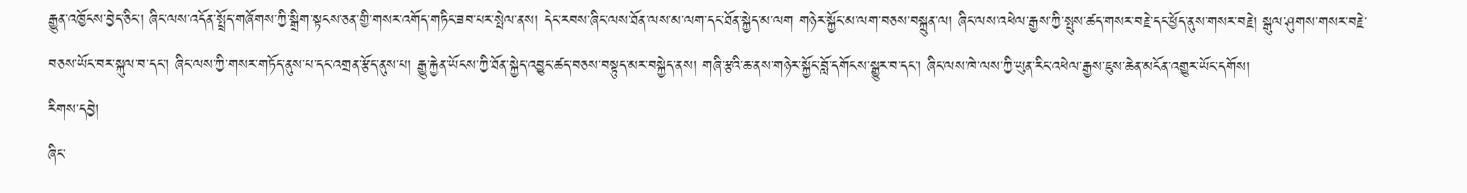རྒྱུན་འཁྱོངས་བྱེད་ཅིང་། ཞིང་ལས་འདོན་སྤྲོད་གཞོགས་ཀྱི་སྒྲིག་སྟངས་ཅན་གྱི་གསར་འགོད་གཏིང་ཟབ་པར་སྤེལ་ནས། དེང་རབས་ཞིང་ལས་ཐོན་ལས་མ་ལག་དང་ཐོན་སྐྱེད་མ་ལག གཉེར་སྐྱོང་མ་ལག་བཅས་བསྐྲུན་ལ། ཞིང་ལས་འཕེལ་རྒྱས་ཀྱི་སྤུས་ཚད་གསར་བརྗེ་དང་ཕྱོད་ནུས་གསར་བརྗེ། སྒུལ་ཤུགས་གསར་བརྗེ་བཅས་ཡོང་བར་སྐུལ་བ་དང་། ཞིང་ལས་ཀྱི་གསར་གཏོད་ནུས་པ་དང་འགྲན་རྩོད་ནུས་པ། རྒྱུ་རྐྱེན་ཡོངས་ཀྱི་ཐོན་སྐྱེད་འབྱུང་ཚད་བཅས་བསྟུད་མར་བསྐྱེད་ནས། གཞི་རྩའི་ཆ་ནས་གཉེར་སྐྱོང་བློ་དགོངས་སྒྱུར་བ་དང་། ཞིང་ལས་ཁེ་ལས་ཀྱི་ཡུན་རིང་འཕེལ་རྒྱས་ཇུས་ཆེན་མངོན་འགྱུར་ཡོང་དགོས།
རིགས་དབྱེ།
ཞིང་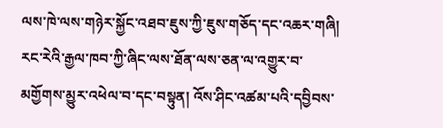ལས་ཁེ་ལས་གཉེར་སྐྱོང་འཐབ་ཇུས་ཀྱི་ཇུས་གཅོད་དང་འཆར་གཞི།
རང་རེའི་རྒྱལ་ཁབ་ཀྱི་ཞིང་ལས་ཐོན་ལས་ཅན་ལ་འགྱུར་བ་མགྱོགས་མྱུར་འཕེལ་བ་དང་བསྟུན། འོས་ཤིང་འཚམ་པའི་དབྱིབས་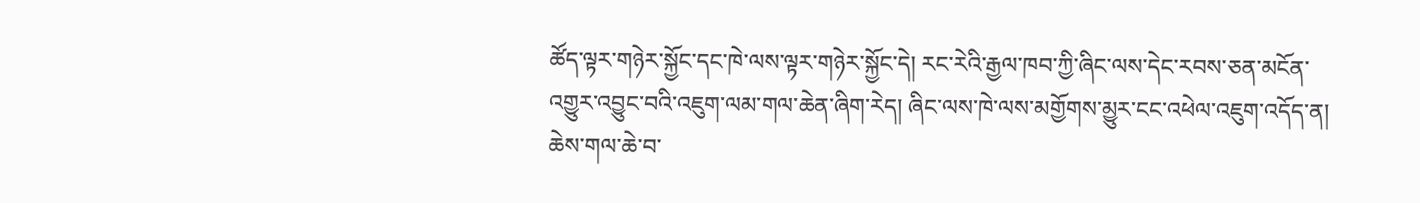ཚོད་ལྟར་གཉེར་སྐྱོང་དང་ཁེ་ལས་ལྟར་གཉེར་སྐྱོང་དེ། རང་རེའི་རྒྱལ་ཁབ་ཀྱི་ཞིང་ལས་དེང་རབས་ཅན་མངོན་འགྱུར་འབྱུང་བའི་འཇུག་ལམ་གལ་ཆེན་ཞིག་རེད། ཞིང་ལས་ཁེ་ལས་མགྱོགས་མྱུར་ངང་འཕེལ་འཇུག་འདོད་ན། ཆེས་གལ་ཆེ་བ་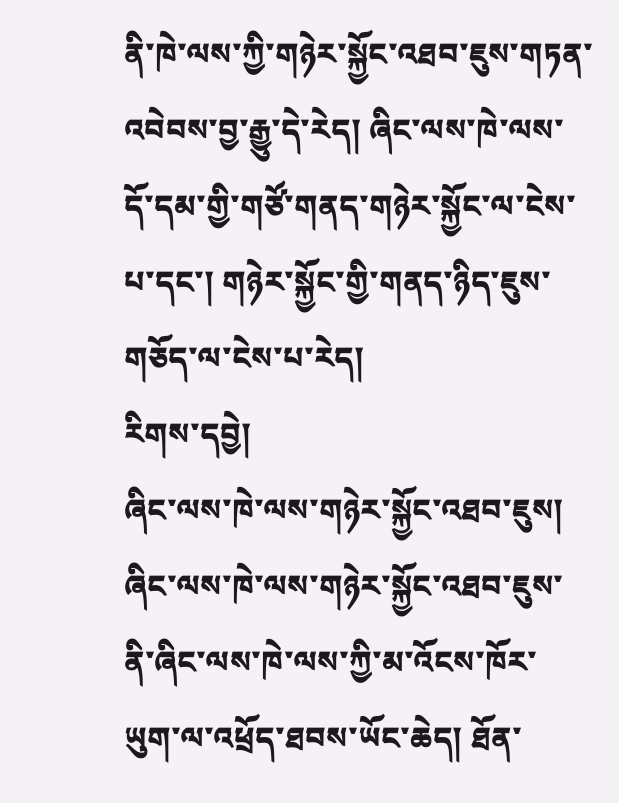ནི་ཁེ་ལས་ཀྱི་གཉེར་སྐྱོང་འཐབ་ཇུས་གཏན་འབེབས་བྱ་རྒྱུ་དེ་རེད། ཞིང་ལས་ཁེ་ལས་དོ་དམ་གྱི་གཙོ་གནད་གཉེར་སྐྱོང་ལ་ངེས་པ་དང་། གཉེར་སྐྱོང་གྱི་གནད་ཉིད་ཇུས་གཅོད་ལ་ངེས་པ་རེད།
རིགས་དབྱེ།
ཞིང་ལས་ཁེ་ལས་གཉེར་སྐྱོང་འཐབ་ཇུས།
ཞིང་ལས་ཁེ་ལས་གཉེར་སྐྱོང་འཐབ་ཇུས་ནི་ཞིང་ལས་ཁེ་ལས་ཀྱི་མ་འོངས་ཁོར་ཡུག་ལ་འཕྲོད་ཐབས་ཡོང་ཆེད། ཐོན་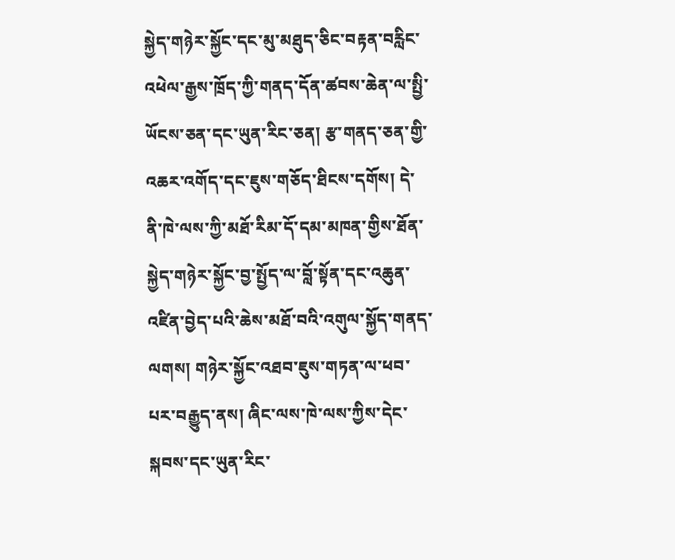སྐྱེད་གཉེར་སྐྱོང་དང་མུ་མཐུད་ཅིང་བརྟན་བརླིང་འཕེལ་རྒྱས་ཁྲོད་ཀྱི་གནད་དོན་ཚབས་ཆེན་ལ་སྤྱི་ཡོངས་ཅན་དང་ཡུན་རིང་ཅན། རྩ་གནད་ཅན་གྱི་འཆར་འགོད་དང་ཇུས་གཅོད་ཐིངས་དགོས། དེ་ནི་ཁེ་ལས་ཀྱི་མཐོ་རིམ་དོ་དམ་མཁན་གྱིས་ཐོན་སྐྱེད་གཉེར་སྐྱོང་བྱ་སྤྱོད་ལ་བློ་སྟོན་དང་འཆུན་འཛིན་བྱེད་པའི་ཆེས་མཐོ་བའི་འགུལ་སྐྱོད་གནད་ལགས། གཉེར་སྐྱོང་འཐབ་ཇུས་གཏན་ལ་ཕབ་པར་བརྒྱུད་ནས། ཞིང་ལས་ཁེ་ལས་ཀྱིས་དེང་སྐབས་དང་ཡུན་རིང་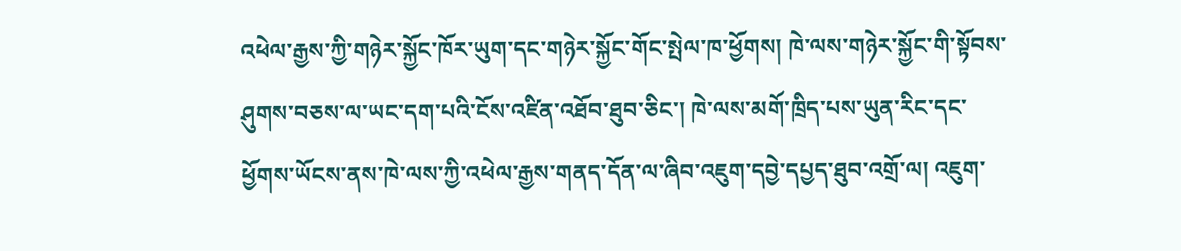འཕེལ་རྒྱས་ཀྱི་གཉེར་སྐྱོང་ཁོར་ཡུག་དང་གཉེར་སྐྱོང་གོང་སྤེལ་ཁ་ཕྱོགས། ཁེ་ལས་གཉེར་སྐྱོང་གི་སྟོབས་ཤུགས་བཅས་ལ་ཡང་དག་པའི་ངོས་འཛིན་འཐོབ་ཐུབ་ཅིང་། ཁེ་ལས་མགོ་ཁྲིད་པས་ཡུན་རིང་དང་ཕྱོགས་ཡོངས་ནས་ཁེ་ལས་ཀྱི་འཕེལ་རྒྱས་གནད་དོན་ལ་ཞིབ་འཇུག་དབྱེ་དཔྱད་ཐུབ་འགྲོ་ལ། འཇུག་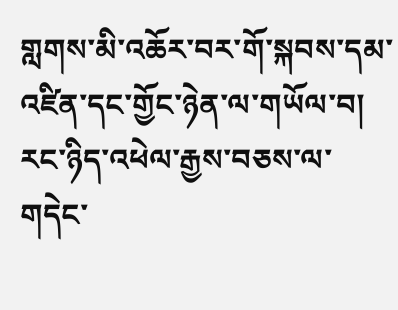གླགས་མི་འཆོར་བར་གོ་སྐབས་དམ་འཛིན་དང་གྱོང་ཉེན་ལ་གཡོལ་བ། རང་ཉིད་འཕེལ་རྒྱས་བཅས་ལ་གདེང་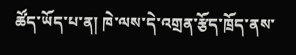ཚོད་ཡོད་པ་ན། ཁེ་ལས་དེ་འགྲན་རྩོད་ཁྲོད་ནས་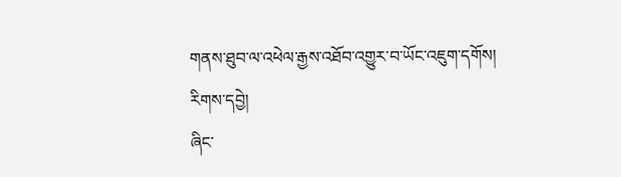གནས་ཐུབ་ལ་འཕེལ་རྒྱས་འཐོབ་འགྱུར་བ་ཡོང་འཇུག་དགོས།
རིགས་དབྱེ།
ཞིང་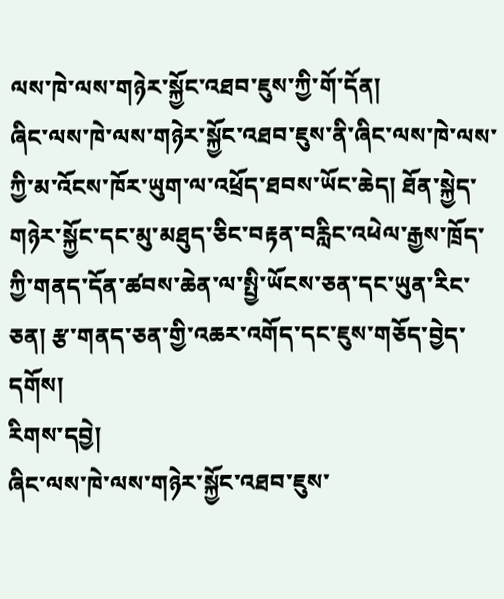ལས་ཁེ་ལས་གཉེར་སྐྱོང་འཐབ་ཇུས་ཀྱི་གོ་དོན།
ཞིང་ལས་ཁེ་ལས་གཉེར་སྐྱོང་འཐབ་ཇུས་ནི་ཞིང་ལས་ཁེ་ལས་ཀྱི་མ་འོངས་ཁོར་ཡུག་ལ་འཕྲོད་ཐབས་ཡོང་ཆེད། ཐོན་སྐྱེད་གཉེར་སྐྱོང་དང་མུ་མཐུད་ཅིང་བརྟན་བརླིང་འཕེལ་རྒྱས་ཁྲོད་ཀྱི་གནད་དོན་ཚབས་ཆེན་ལ་སྤྱི་ཡོངས་ཅན་དང་ཡུན་རིང་ཅན། རྩ་གནད་ཅན་གྱི་འཆར་འགོད་དང་ཇུས་གཅོད་བྱེད་དགོས།
རིགས་དབྱེ།
ཞིང་ལས་ཁེ་ལས་གཉེར་སྐྱོང་འཐབ་ཇུས་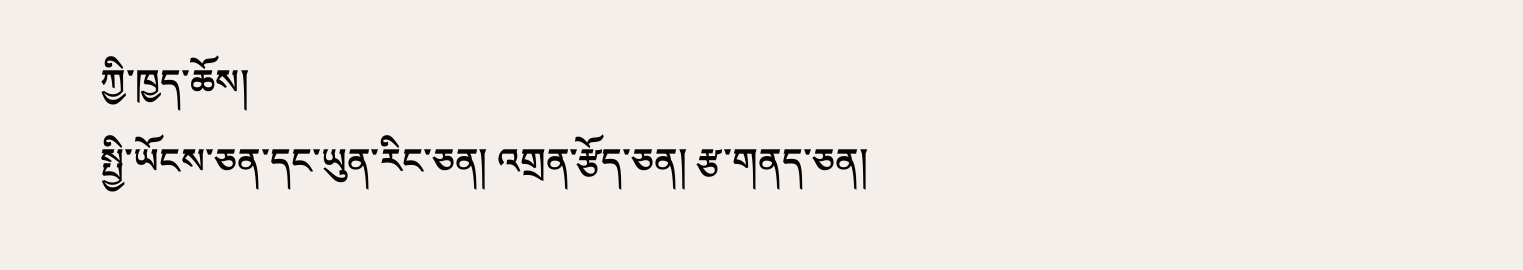ཀྱི་ཁྱད་ཆོས།
སྤྱི་ཡོངས་ཅན་དང་ཡུན་རིང་ཅན། འགྲན་རྩོད་ཅན། རྩ་གནད་ཅན།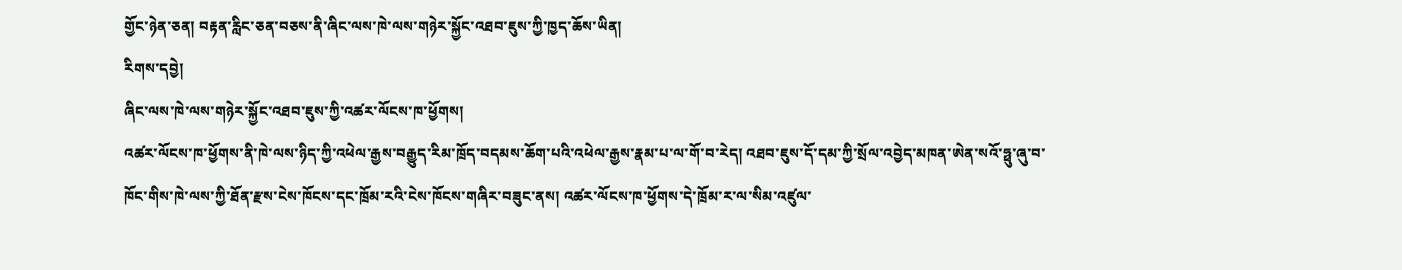གྱོང་ཉེན་ཅན། བརྟན་རླིང་ཅན་བཅས་ནི་ཞིང་ལས་ཁེ་ལས་གཉེར་སྐྱོང་འཐབ་ཇུས་ཀྱི་ཁྱད་ཆོས་ཡིན།
རིགས་དབྱེ།
ཞིང་ལས་ཁེ་ལས་གཉེར་སྐྱོང་འཐབ་ཇུས་ཀྱི་འཚར་ལོངས་ཁ་ཕྱོགས།
འཚར་ལོངས་ཁ་ཕྱོགས་ནི་ཁེ་ལས་ཉིད་ཀྱི་འཕེལ་རྒྱས་བརྒྱུད་རིམ་ཁྲོད་བདམས་ཆོག་པའི་འཕེལ་རྒྱས་རྣམ་པ་ལ་གོ་བ་རེད། འཐབ་ཇུས་དོ་དམ་ཀྱི་སྲོལ་འབྱེད་མཁན་ཨེན་སའོ་ཧྥུ་ཞུ་བ་ཁོང་གིས་ཁེ་ལས་ཀྱི་ཐོན་རྫས་ངེས་ཁོངས་དང་ཁྲོམ་རའི་ངེས་ཁོངས་གཞིར་བཟུང་ནས། འཚར་ལོངས་ཁ་ཕྱོགས་དེ་ཁྲོམ་ར་ལ་སིམ་འཛུལ་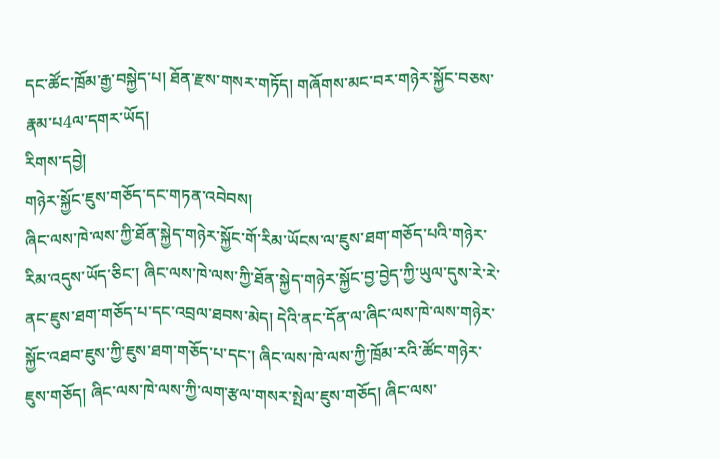དང་ཚོང་ཁྲོམ་རྒྱ་བསྐྱེད་པ། ཐོན་རྫས་གསར་གཏོད། གཞོགས་མང་བར་གཉེར་སྐྱོང་བཅས་རྣམ་པ4ལ་དགར་ཡོད།
རིགས་དབྱེ།
གཉེར་སྐྱོང་ཇུས་གཅོད་དང་གཏན་འབེབས།
ཞིང་ལས་ཁེ་ལས་ཀྱི་ཐོན་སྐྱེད་གཉེར་སྐྱོང་གོ་རིམ་ཡོངས་ལ་ཇུས་ཐག་གཅོད་པའི་གཉེར་རིམ་འདུས་ཡོད་ཅིང་། ཞིང་ལས་ཁེ་ལས་ཀྱི་ཐོན་སྐྱེད་གཉེར་སྐྱོང་བྱ་བྱེད་ཀྱི་ཡུལ་དུས་རེ་རེ་ནང་ཇུས་ཐག་གཅོད་པ་དང་འབྲལ་ཐབས་མེད། དེའི་ནང་དོན་ལ་ཞིང་ལས་ཁེ་ལས་གཉེར་སྐྱོང་འཐབ་ཇུས་ཀྱི་ཇུས་ཐག་གཅོད་པ་དང་། ཞིང་ལས་ཁེ་ལས་ཀྱི་ཁྲོམ་རའི་ཚོང་གཉེར་ཇུས་གཅོད། ཞིང་ལས་ཁེ་ལས་ཀྱི་ལག་རྩལ་གསར་སྤེལ་ཇུས་གཅོད། ཞིང་ལས་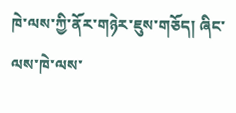ཁེ་ལས་ཀྱི་ནོར་གཉེར་ཇུས་གཅོད། ཞིང་ལས་ཁེ་ལས་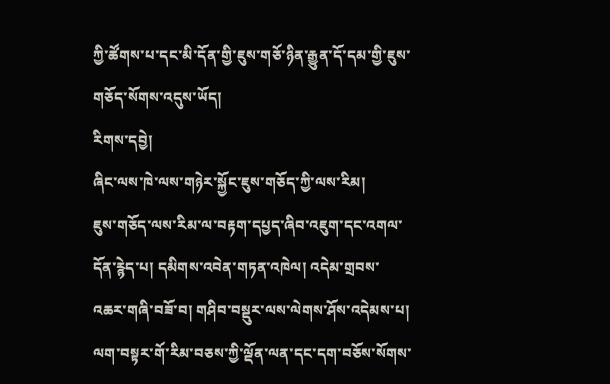ཀྱི་ཚོགས་པ་དང་མི་དོན་གྱི་ཇུས་གཅོ་ཉིན་རྒྱུན་དོ་དམ་གྱི་ཇུས་གཅོད་སོགས་འདུས་ཡོད།
རིགས་དབྱེ།
ཞིང་ལས་ཁེ་ལས་གཉེར་སྐྱོང་ཇུས་གཅོད་ཀྱི་ལས་རིམ།
ཇུས་གཅོད་ལས་རིམ་ལ་བརྟག་དཔྱད་ཞིབ་འཇུག་དང་འགལ་དོན་རྙེད་པ། དམིགས་འབེན་གཏན་འཁེལ། འདེམ་གྲབས་འཆར་གཞི་བཟོ་བ། གཤིབ་བསྡུར་ལས་ལེགས་ཤོས་འདེམས་པ། ལག་བསྟར་གོ་རིམ་བཅས་ཀྱི་ལྡོན་ལན་དང་དག་བཅོས་སོགས་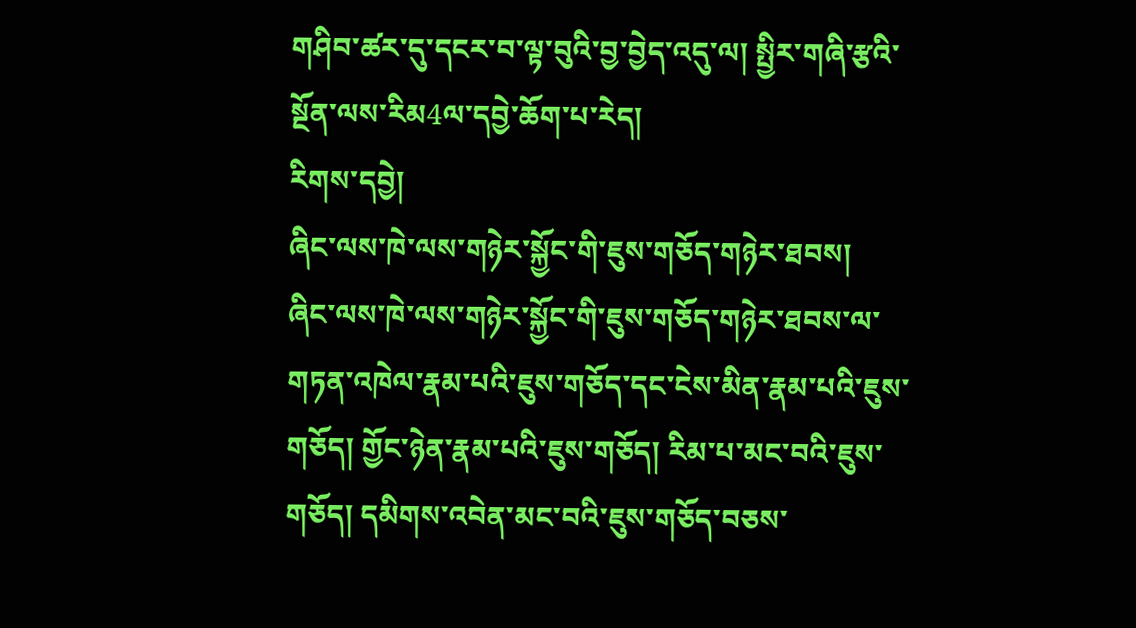གཤིབ་ཚར་དུ་དངར་བ་ལྟ་བུའི་བྱ་བྱེད་འདུ་ལ། སྤྱིར་གཞི་རྩའི་སྔོན་ལས་རིམ4ལ་དབྱེ་ཆོག་པ་རེད།
རིགས་དབྱེ།
ཞིང་ལས་ཁེ་ལས་གཉེར་སྐྱོང་གི་ཇུས་གཅོད་གཉེར་ཐབས།
ཞིང་ལས་ཁེ་ལས་གཉེར་སྐྱོང་གི་ཇུས་གཅོད་གཉེར་ཐབས་ལ་གཏན་འཁེལ་རྣམ་པའི་ཇུས་གཅོད་དང་ངེས་མིན་རྣམ་པའི་ཇུས་གཅོད། གྱོང་ཉེན་རྣམ་པའི་ཇུས་གཅོད། རིམ་པ་མང་བའི་ཇུས་གཅོད། དམིགས་འབེན་མང་བའི་ཇུས་གཅོད་བཅས་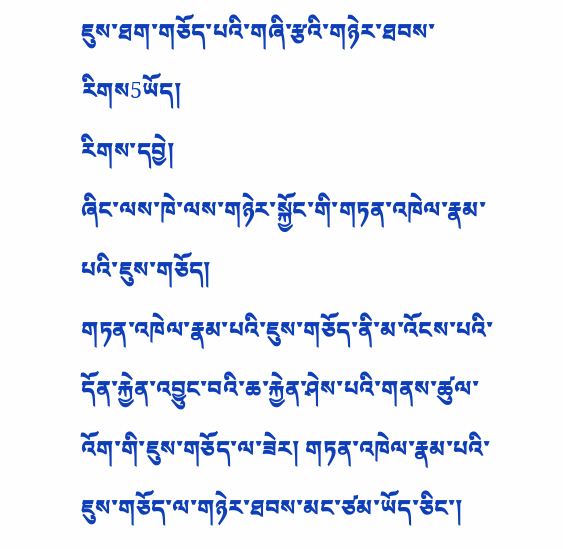ཇུས་ཐག་གཅོད་པའི་གཞི་རྩའི་གཉེར་ཐབས་རིགས5ཡོད།
རིགས་དབྱེ།
ཞིང་ལས་ཁེ་ལས་གཉེར་སྐྱོང་གི་གཏན་འཁེལ་རྣམ་པའི་ཇུས་གཅོད།
གཏན་འཁེལ་རྣམ་པའི་ཇུས་གཅོད་ནི་མ་འོངས་པའི་དོན་རྐྱེན་འབྱུང་བའི་ཆ་རྐྱེན་ཤེས་པའི་གནས་ཚུལ་འོག་གི་ཇུས་གཅོད་ལ་ཟེར། གཏན་འཁེལ་རྣམ་པའི་ཇུས་གཅོད་ལ་གཉེར་ཐབས་མང་ཙམ་ཡོད་ཅིང་།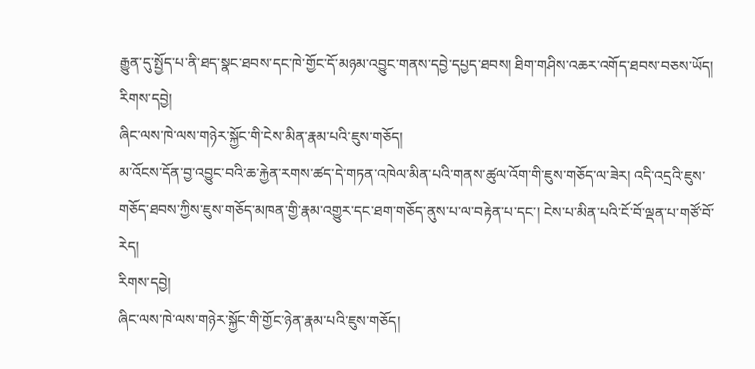རྒྱུན་དུ་སྤྱོད་པ་ནི་ཐད་སྣང་ཐབས་དང་ཁེ་གྱོང་དོ་མཉམ་འབྱུང་གནས་དབྱེ་དཔྱད་ཐབས། ཐིག་གཤིས་འཆར་འགོད་ཐབས་བཅས་ཡོད།
རིགས་དབྱེ།
ཞིང་ལས་ཁེ་ལས་གཉེར་སྐྱོང་གི་ངེས་མིན་རྣམ་པའི་ཇུས་གཅོད།
མ་འོངས་དོན་བྱ་འབྱུང་བའི་ཆ་རྐྱེན་རགས་ཚད་དེ་གཏན་འཁེལ་མིན་པའི་གནས་ཚུལ་འོག་གི་ཇུས་གཅོད་ལ་ཟེར། འདི་འདྲའི་ཇུས་གཅོད་ཐབས་ཀྱིས་ཇུས་གཅོད་མཁན་གྱི་རྣམ་འགྱུར་དང་ཐག་གཅོད་ནུས་པ་ལ་བརྟེན་པ་དང་། ངེས་པ་མིན་པའི་ངོ་བོ་ལྡན་པ་གཙོ་བོ་རེད།
རིགས་དབྱེ།
ཞིང་ལས་ཁེ་ལས་གཉེར་སྐྱོང་གི་གྱོང་ཉེན་རྣམ་པའི་ཇུས་གཅོད།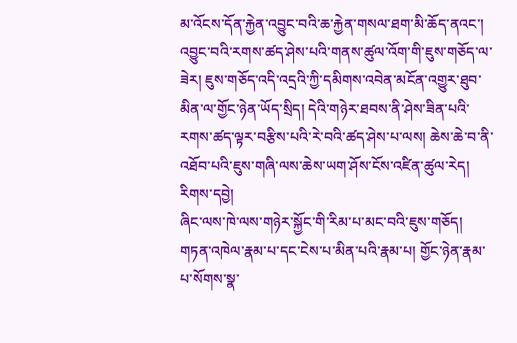མ་འོངས་དོན་རྐྱེན་འབྱུང་བའི་ཆ་རྐྱེན་གསལ་ཐག་མི་ཆོད་ནའང་། འབྱུང་བའི་རགས་ཚད་ཤེས་པའི་གནས་ཚུལ་འོག་གི་ཇུས་གཅོད་ལ་ཟེར། ཇུས་གཅོད་འདི་འདྲའི་ཀྱི་དམིགས་འབེན་མངོན་འགྱུར་ཐུབ་མིན་ལ་གྱོང་ཉེན་ཡོད་སྲིད། དེའི་གཉེར་ཐབས་ནི་ཤེས་ཟིན་པའི་རགས་ཚད་ལྟར་བརྩིས་པའི་རེ་བའི་ཚད་ཤེས་པ་ལས། ཆེས་ཆེ་བ་ནི་འཐོབ་པའི་ཇུས་གཞི་ལས་ཆེས་ཡག་ཤོས་ངོས་འཛིན་ཚུལ་རེད།
རིགས་དབྱེ།
ཞིང་ལས་ཁེ་ལས་གཉེར་སྐྱོང་གི་རིམ་པ་མང་བའི་ཇུས་གཅོད།
གཏན་འཁེལ་རྣམ་པ་དང་ངེས་པ་མིན་པའི་རྣམ་པ། གྱོང་ཉེན་རྣམ་པ་སོགས་སྣ་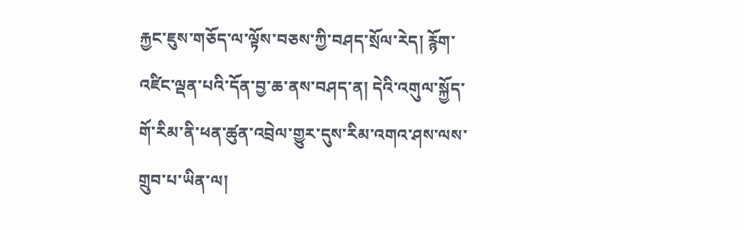རྐྱང་ཇུས་གཅོད་ལ་ལྟོས་བཅས་ཀྱི་བཤད་སྲོལ་རེད། རྙོག་འཛིང་ལྡན་པའི་དོན་བྱ་ཆ་ནས་བཤད་ན། དེའི་འགུལ་སྐྱོད་གོ་རིམ་ནི་ཕན་ཚུན་འབྲེལ་གྱུར་དུས་རིམ་འགའ་ཤས་ལས་གྲུབ་པ་ཡིན་ལ།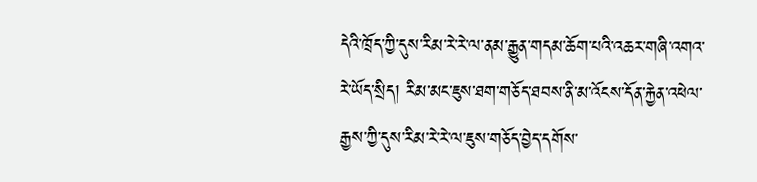དེའི་ཁྲོད་ཀྱི་དུས་རིམ་རེ་རེ་ལ་ནམ་རྒྱུན་གདམ་ཆོག་པའི་འཆར་གཞི་འགའ་རེ་ཡོད་སྲིད། རིམ་མང་ཇུས་ཐག་གཅོད་ཐབས་ནི་མ་འོངས་དོན་རྐྱེན་འཕེལ་རྒྱས་ཀྱི་དུས་རིམ་རེ་རེ་ལ་ཇུས་གཅོད་བྱེད་དགོས་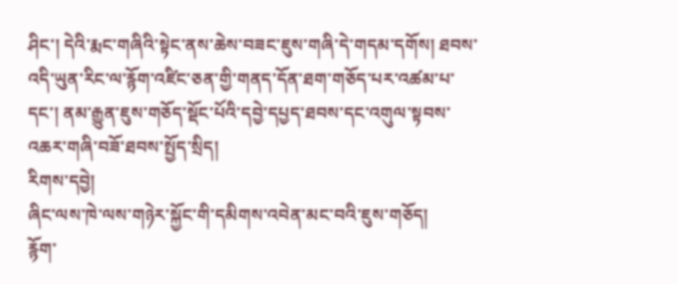ཤིང་། དེའི་རྨང་གཞིའི་སྟེང་ནས་ཆེས་བཟང་ཇུས་གཞི་དེ་གདམ་དགོས། ཐབས་འདི་ཡུན་རིང་ལ་རྙོག་འཛིང་ཅན་གྱི་གནད་དོན་ཐག་གཅོད་པར་འཚམ་པ་དང་། ནམ་རྒྱུན་ཇུས་གཅོད་སྡོང་པོའི་དབྱེ་དཔྱད་ཐབས་དང་འགུལ་སྟབས་འཆར་གཞི་བཟོ་ཐབས་སྤྱོད་སྲིད།
རིགས་དབྱེ།
ཞིང་ལས་ཁེ་ལས་གཉེར་སྐྱོང་གི་དམིགས་འབེན་མང་བའི་ཇུས་གཅོད།
རྙོག་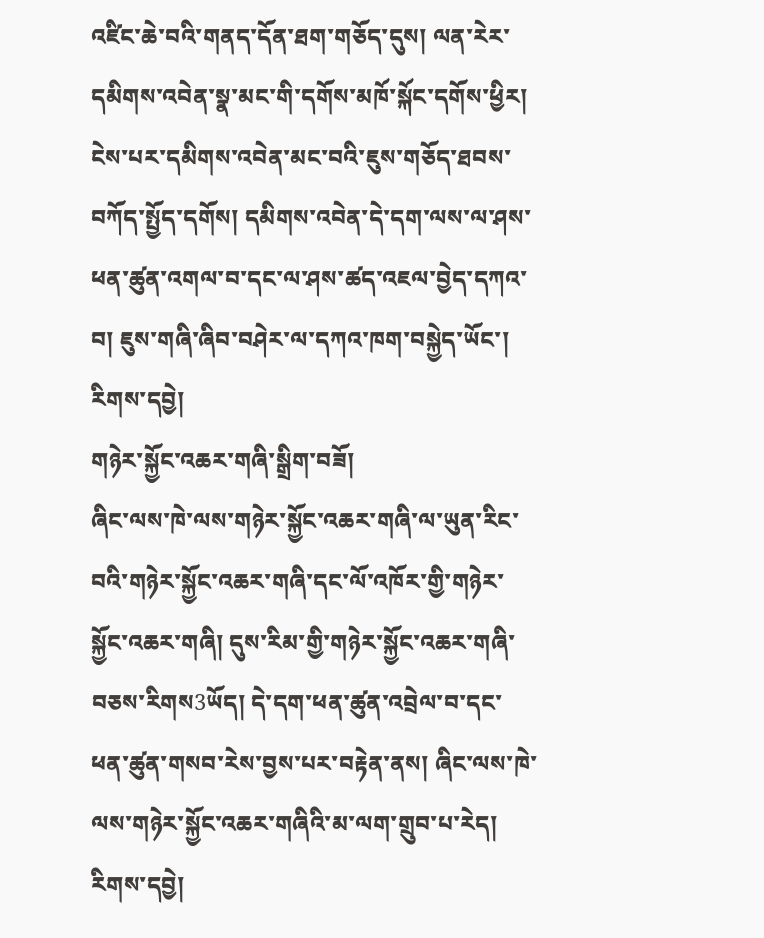འཛིང་ཆེ་བའི་གནད་དོན་ཐག་གཅོད་དུས། ལན་རེར་དམིགས་འབེན་སྣ་མང་གི་དགོས་མཁོ་སྐོང་དགོས་ཕྱིར། ངེས་པར་དམིགས་འབེན་མང་བའི་ཇུས་གཅོད་ཐབས་བཀོད་སྤྱོད་དགོས། དམིགས་འབེན་དེ་དག་ལས་ལ་ཤས་ཕན་ཚུན་འགལ་བ་དང་ལ་ཤས་ཚད་འཇལ་བྱེད་དཀའ་བ། ཇུས་གཞི་ཞིབ་བཤེར་ལ་དཀའ་ཁག་བསྐྱེད་ཡོང་།
རིགས་དབྱེ།
གཉེར་སྐྱོང་འཆར་གཞི་སྒྲིག་བཟོ།
ཞིང་ལས་ཁེ་ལས་གཉེར་སྐྱོང་འཆར་གཞི་ལ་ཡུན་རིང་བའི་གཉེར་སྐྱོང་འཆར་གཞི་དང་ལོ་འཁོར་གྱི་གཉེར་སྐྱོང་འཆར་གཞི། དུས་རིམ་གྱི་གཉེར་སྐྱོང་འཆར་གཞི་བཅས་རིགས3ཡོད། དེ་དག་ཕན་ཚུན་འབྲེལ་བ་དང་ཕན་ཚུན་གསབ་རེས་བྱས་པར་བརྟེན་ནས། ཞིང་ལས་ཁེ་ལས་གཉེར་སྐྱོང་འཆར་གཞིའི་མ་ལག་གྲུབ་པ་རེད།
རིགས་དབྱེ།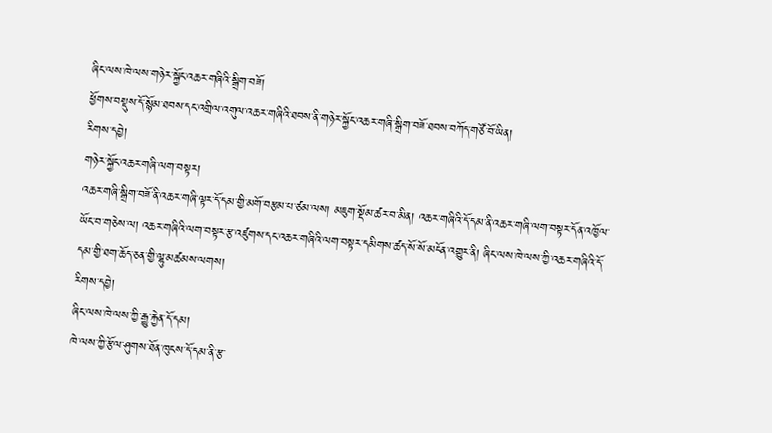ཞིང་ལས་ཁེ་ལས་གཉེར་སྐྱོང་འཆར་གཞིའི་སྒྲིག་བཟོ།
ཕྱོགས་བསྡུས་དོ་སྙོམ་ཐབས་དང་འགྲིལ་འགུལ་འཆར་གཞིའི་ཐབས་ནི་གཉེར་སྐྱོང་འཆར་གཞི་སྒྲིག་བཟོ་ཐབས་བཀོད་གཙོ་བོ་ཡིན།
རིགས་དབྱེ།
གཉེར་སྐྱོང་འཆར་གཞི་ལག་བསྟར།
འཆར་གཞི་སྒྲིག་བཟོ་ནི་འཆར་གཞི་ལྟར་དོ་དམ་གྱི་མགོ་བརྩམ་པ་ཙམ་ལས། མཇུག་སྡོམ་ཚར་བ་མིན། འཆར་གཞིའི་དོ་དམ་ནི་འཆར་གཞི་ལག་བསྟར་དོན་འཁྱོལ་ཡོང་བ་གཅེས་ལ། འཆར་གཞིའི་ལག་བསྟར་རྩ་འཛུགས་དང་འཆར་གཞིའི་ལག་བསྟར་དམིགས་ཚད་སོ་སོ་མངོན་འགྱུར་ནི། ཞིང་ལས་ཁེ་ལས་ཀྱི་འཆར་གཞིའི་དོ་དམ་གྱི་ཐག་ཆོད་ཅན་གྱི་ལྷུ་མཚམས་ལགས།
རིགས་དབྱེ།
ཞིང་ལས་ཁེ་ལས་ཀྱི་རྒྱུ་རྐྱེན་དོ་དམ།
ཁེ་ལས་ཀྱི་རྩོལ་ཤུགས་ཐོན་ཁུངས་དོ་དམ་ནི་རྩ་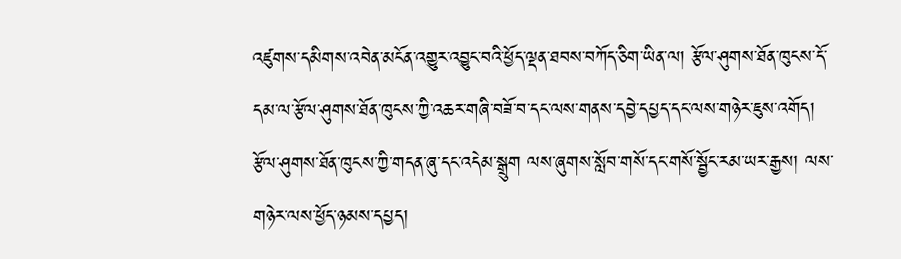འཛུགས་དམིགས་འབེན་མངོན་འགྱུར་འབྱུང་བའི་ཕྱོད་ལྡན་ཐབས་བཀོད་ཅིག་ཡིན་ལ། རྩོལ་ཤུགས་ཐོན་ཁུངས་དོ་དམ་ལ་རྩོལ་ཤུགས་ཐོན་ཁུངས་ཀྱི་འཆར་གཞི་བཟོ་བ་དང་ལས་གནས་དབྱེ་དཔྱད་དང་ལས་གཉེར་ཇུས་འགོད། རྩོལ་ཤུགས་ཐོན་ཁུངས་ཀྱི་གདན་ཞུ་དང་འདེམ་སྒྲུག ལས་ཞུགས་སློབ་གསོ་དང་གསོ་སྦྱོང་རམ་ཡར་རྒྱས། ལས་གཉེར་ལས་ཕྱོད་ཉམས་དཔྱད།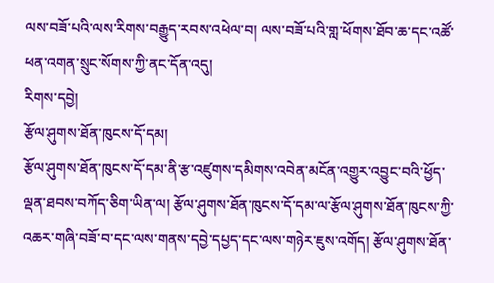ལས་བཟོ་པའི་ལས་རིགས་བརྒྱུད་རབས་འཕེལ་བ། ལས་བཟོ་པའི་གླ་ཕོགས་ཐོབ་ཆ་དང་འཚོ་ཕན་འགན་སྲུང་སོགས་ཀྱི་ནང་དོན་འདུ།
རིགས་དབྱེ།
རྩོལ་ཤུགས་ཐོན་ཁུངས་དོ་དམ།
རྩོལ་ཤུགས་ཐོན་ཁུངས་དོ་དམ་ནི་རྩ་འཛུགས་དམིགས་འབེན་མངོན་འགྱུར་འབྱུང་བའི་ཕྱོད་ལྡན་ཐབས་བཀོད་ཅིག་ཡིན་ལ། རྩོལ་ཤུགས་ཐོན་ཁུངས་དོ་དམ་ལ་རྩོལ་ཤུགས་ཐོན་ཁུངས་ཀྱི་འཆར་གཞི་བཟོ་བ་དང་ལས་གནས་དབྱེ་དཔྱད་དང་ལས་གཉེར་ཇུས་འགོད། རྩོལ་ཤུགས་ཐོན་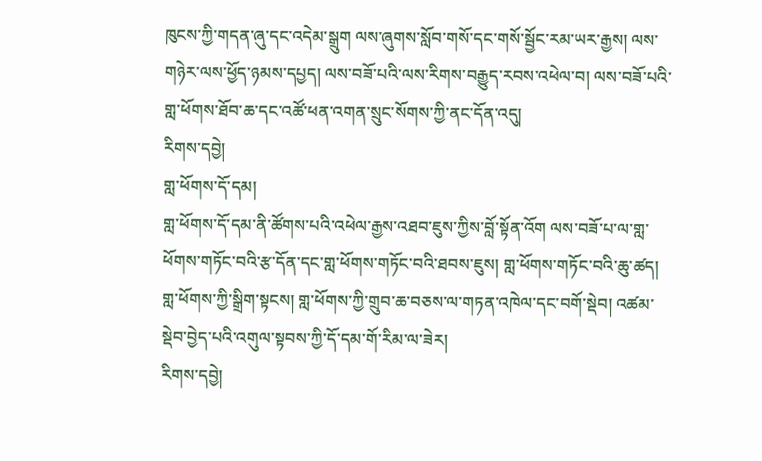ཁུངས་ཀྱི་གདན་ཞུ་དང་འདེམ་སྒྲུག ལས་ཞུགས་སློབ་གསོ་དང་གསོ་སྦྱོང་རམ་ཡར་རྒྱས། ལས་གཉེར་ལས་ཕྱོད་ཉམས་དཔྱད། ལས་བཟོ་པའི་ལས་རིགས་བརྒྱུད་རབས་འཕེལ་བ། ལས་བཟོ་པའི་གླ་ཕོགས་ཐོབ་ཆ་དང་འཚོ་ཕན་འགན་སྲུང་སོགས་ཀྱི་ནང་དོན་འདུ།
རིགས་དབྱེ།
གླ་ཕོགས་དོ་དམ།
གླ་ཕོགས་དོ་དམ་ནི་ཚོགས་པའི་འཕེལ་རྒྱས་འཐབ་ཇུས་ཀྱིས་བློ་སྟོན་འོག ལས་བཟོ་པ་ལ་གླ་ཕོགས་གཏོང་བའི་རྩ་དོན་དང་གླ་ཕོགས་གཏོང་བའི་ཐབས་ཇུས། གླ་ཕོགས་གཏོང་བའི་ཆུ་ཚད། གླ་ཕོགས་ཀྱི་སྒྲིག་སྟངས། གླ་ཕོགས་ཀྱི་གྲུབ་ཆ་བཅས་ལ་གཏན་འཁེལ་དང་བགོ་སྡེབ། འཚམ་སྡེབ་བྱེད་པའི་འགུལ་སྟབས་ཀྱི་དོ་དམ་གོ་རིམ་ལ་ཟེར།
རིགས་དབྱེ།